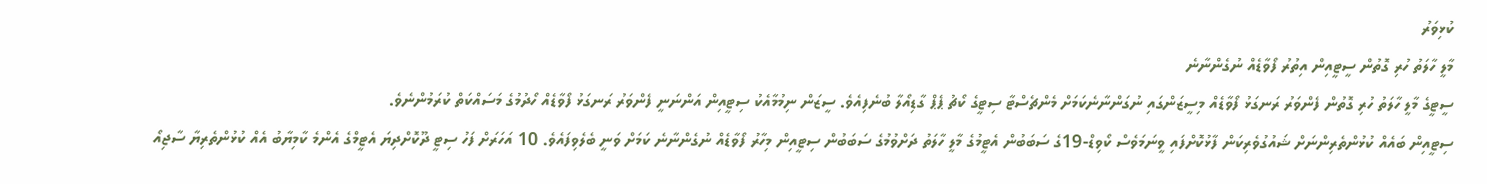ކުޅިވަރު
މާލީ ހާލަތު ހުރި ގޮތުން ސީޓީއިން އިތުރު ފޯވާޑެއް ނުގެންނާނެ
ސީޓީގެ މާލީ ހާލަތު ހުރި ގޮތުން ފެންވަރު ރަނގަޅު ފޯވާޑެއް މިސީޒަންގައި ނުގަންނާނެކަމަށް މެންޗެސްޓާ ސިޓީގެ ކޯޗު ޕެޕް ގާޑިއޯލާ ބުނެފިއެވެ. ސީޒަން ނިމުމާއެކު ސިޓީއިން އަންނަނީ ފެންވަރު ރަނގަޅު ފޯވާޑެއް ހޯދުމުގެ މަސައްކަތް ކުރަމުންނެވެ.
ސިޓީއިން ބައެއް ކުޅުންތެރިންނަށް ޝައުގުވެރިކަން ފާޅުކޮށްފައި ވީނަމަވެސް ކޯވިޑް-19ގެ ސަބަބުން އެޓީމުގެ މާލީ ހާލަތު ދަށްވުމުގެ ސަބަބުން ސިޓީއިން މިހާރު ފޯވާޑެއް ނުގެންނާނެ ކަމަށް ވަނީ ބެލެވިފައެވެ. 10 އަހަރަށް ފަހު ސިޓީ ދޫކޮށްދިޔަ އެޓީމްގެ އެންމެ ކާމިޔާބު އެއް ކުޅުންތެރިޔާ ސާޖިއޯ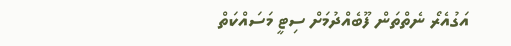އަގުއެރޯ ނެތްތަން ފޫބެއްދުމަށް ސިޓީ މަސައްކަތް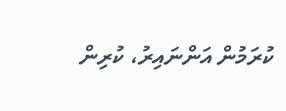ކުރަމުން އަންނައިރު، ކުރިން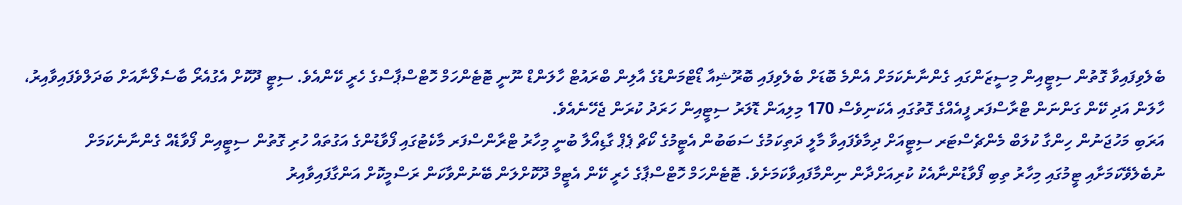ބެލެވިފައިވާ ގޮތުން ސިޓީއިން މިސީޒަންގައި ގެންނާނެކަމަށް އެންމެ ބޮޑަށް ބެލެވިފައި ބޮރޫޝިއާ ޑޯޓްމަންޑުގެ އާލިން ބްރައުޓް ހާލަންޑް ނޫނީ ޓޮޓެންހަމް ހޮޓްސްޕާސްގެ ހެރީ ކޭންއެވެ. ސިޓީ ދޫކޮށް އެގުއެރޯ ބާސެލޯނާއަށް ބަދަލްވެފައިވާއިރު، ހާލަން އަދި ކޭން ގަންނަން ޓްރާސްފަރ ފީއެއްގެ ގޮތުގައި އެކަނިވެސް 170 މިލިއަން ޑޮލަރު ސިޓީއިން ހަރަދު ކުރަން ޖެހޭނެއެވެ.
އަރަބި މަހުޖަނުން ހިންގާ ކުލަބް މެންޗެސްޓަރ ސިޓީއަށް ދިމާވެފައިވާ މާލީ ދަތިކަމުގެ ސަބަބުން އެޓީމުގެ ކޯޗް ޕެޕް ގާޑިއޯލާ ބުނީ މިހާރު ޓްރާންސްފަރ މާކެޓުގައި ފޯވާޑުންގެ އަގުތައް ހުރި ގޮތުން ސިޓީއިން ފޯވާޑެއް ގެންނާނެކަމަށް ނުބެލެވޭކަމަށާއި ޓީމުގައި މިހާރު ތިބި ފޯވާޑުންނާއެކު ކުރިއަށްދާން ނިންމާފައިވާކަމަށެވެ. ޓޮޓެންހަމް ހޮޓްސްޕާގެ ހެރީ ކޭން އެޓީމް ދޫކޮށްލަން ބޭނުންވާކަން ރަސްމީކޮށް އަންގާފައިވާއިރު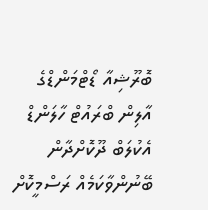ބޮރޫޝިއާ ޑޯޓްމަންޑްގެ އާލިން ބްރައުޓް ހާލަންޑް އެކުލަބް ދޫކޮށްދާން ބޭނުންވާކަމެއް ރަސްމީކޮށް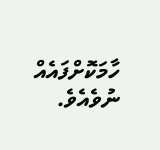ހާމަކޮށްފައެއް ނުވެއެވެ.